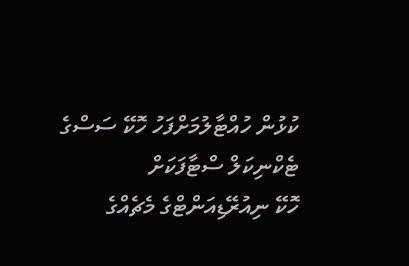ކުޅުން ހުއްޓާލުމަށްފަހު ހޮކޭ ސަސްގެ ޓެކްނިކަލް ސްޓާފަކަށް
ހޮކޭ ނިއުރޭޑިއަންޓްގެ މެޗެއްގެ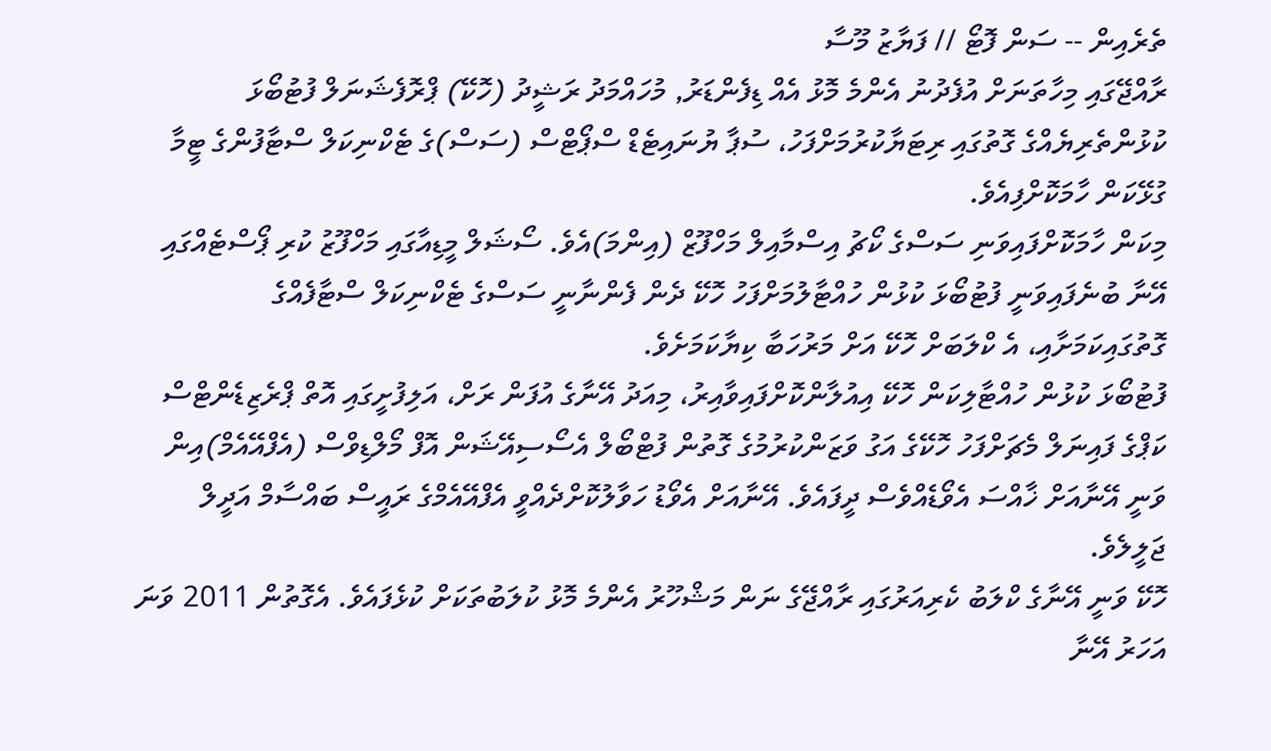ތެރެއިން -- ސަން ފޮޓޯ // ފަޔާޒު މޫސާ
ރާއްޖޭގައި މިހާތަނަށް އުފެދުނު އެންމެ މޮޅު އެއް ޑިފެންޑަރު, މުހައްމަދު ރަޝީދު (ހޮކޭ) ޕްރޮފެޝަނަލް ފުޓުބޯޅަ ކުޅުންތެރިޔެއްގެ ގޮތުގައި ރިޓަޔާކުރުމަށްފަހު، ސުޕާ ޔުނައިޓެޑް ސްޕޯޓްސް (ސަސް)ގެ ޓެކްނިކަލް ސްޓާފުންގެ ޓީމާ ގުޅޭކަން ހާމަކޮށްފިއެވެ.
މިކަން ހާމަކޮށްފައިވަނި ސަސްގެ ކޯޗު އިސްމާއިލް މަހްފޫޒް (އިންމަ)އެވެ. ސޯޝަލް މީޑިއާގައި މަހްފޫޒު ކުރި ޕޯސްޓެއްގައި އޭނާ ބުނެފައިވަނީ ފުޓުބޯޅަ ކުޅުން ހުއްޓާލުމަށްފަހު ހޮކޭ ދެން ފެންނާނީ ސަސްގެ ޓެކްނިކަލް ސްޓާފެއްގެ ގޮތުގައިކަމަށާއި، އެ ކްލަބަށް ހޮކޭ އަށް މަރުހަބާ ކިޔާކަމަށެވެ.
ފުޓުބޯޅަ ކުޅުން ހުއްޓާލިކަން ހޮކޭ އިއުލާންކޮށްފައިވާއިރު، މިއަދު އޭނާގެ އުފަން ރަށް، އަލިފުށީގައި އޮތް ޕްރެޒިޑެންޓްސް ކަޕްގެ ފައިނަލް މެޗަށްފަހު ހޮކޭގެ އަގު ވަޒަންކުރުމުގެ ގޮތުން ފުޓްބޯލް އެސޯސިއޭޝަން އޮފް މޯލްޑިވްސް (އެފްއޭއެމް)އިން ވަނީ އޭނާއަށް ޚާއްސަ އެވޯޑެއްވެސް ދީފައެވެ. އޭނާއަށް އެވޯޑު ހަވާލުކޮށްދެއްވީ އެފްއޭއެމްގެ ރައީސް ބައްސާމް އަދީލް ޖަލީލެވެ.
ހޮކޭ ވަނީ އޭނާގެ ކްލަބު ކެރިއަރުގައި ރާއްޖޭގެ ނަން މަޝްހޫރު އެންމެ މޮޅު ކުލަބުތަކަށް ކުޅެފައެވެ. އެގޮތުން 2011 ވަނަ އަހަރު އޭނާ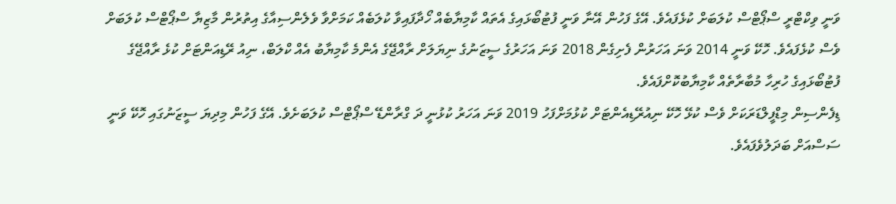ވަނީ ވިކްޓްރީ ސްޕޯޓްސް ކުލަބަށް ކުޅެފައެވެ. އޭގެ ފަހުން އޭނާ ވަނީ ފުޓުބޯޅައިގެ އެތައް ކާމިޔާބެއް ހޯދާފައިވާ ކުލަބެއް ކަމަށްވާ ވެލެންސިއާގެ އިތުރުން މާޒިޔާ ސްޕޯޓްސް ކުލަބަށް ވެސް ކުޅެފައެވެ. ހޮކޭ ވަނީ 2014 ވަނަ އަހަރުން ފެށިގެން 2018 ވަނަ އަހަރުގެ ސީޒަނުގެ ނިޔަލަށް ރާއްޖޭގެ އެންމެ ކާމިޔާބު އެއް ކްލަބް، ނިއު ރޭޑިއަންޓަށް ކުޅެ ރާއްޖޭގެ ފުޓުބޯޅައިގެ ހުރިހާ މުބާރާތެއް ކާމިޔާބުކޮށްފައެވެ.
ޑިފެންސިން މިޑްފީލްޑަރަކަށް ވެސް ކުޅޭ ހޮކޭ ނިއުރޭޑިއެންޓަށް ކުޅުމަށްފަހު 2019 ވަނަ އަހަރު ކުޅުނީ ދަ ގްރާންޑޭ ސްޕޯޓްސް ކުލަބަށެވެ. އޭގެ ފަހުން މިދިޔަ ސީޒަނުގައި ހޮކޭ ވަނީ ސަސްއަށް ބަދަލުވެފައެވެ.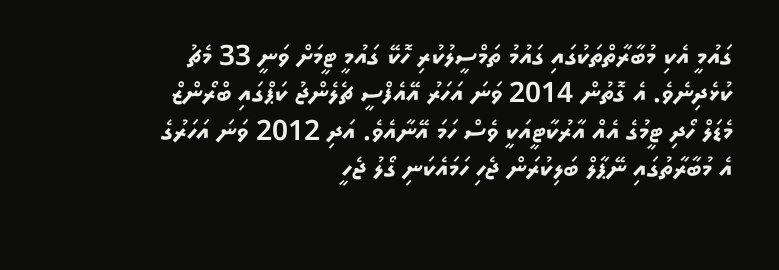ގައުމީ އެކި މުބާރާތްތަކުގައި ގައުމު ތަމްސީލުކުރި ހޮކޭ ގައުމީ ޓީމަށް ވަނީ 33 މެޗު ކުޅެދިނެވެ. އެ ގޮތުން 2014 ވަނަ އަހަރު އޭއެފްސީ ޗެލެންޖު ކަޕްގައި ބްރޯންޒް މެޑަލް ހޯދި ޓީމުގެ އެއް އާރުކާޓީއަކީ ވެސް ހަމަ އޭނާއެވެ. އަދި 2012 ވަނަ އަހަރުގެ އެ މުބާރާތުގައި ނޭޕާލް ބަލިކުރަން ޖެހި ހަމައެކަނި ގޯލު ޖެހީ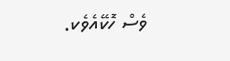ވެސް ހޮކޭއެވެކ.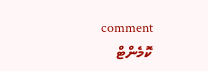comment ކޮމެންޓް